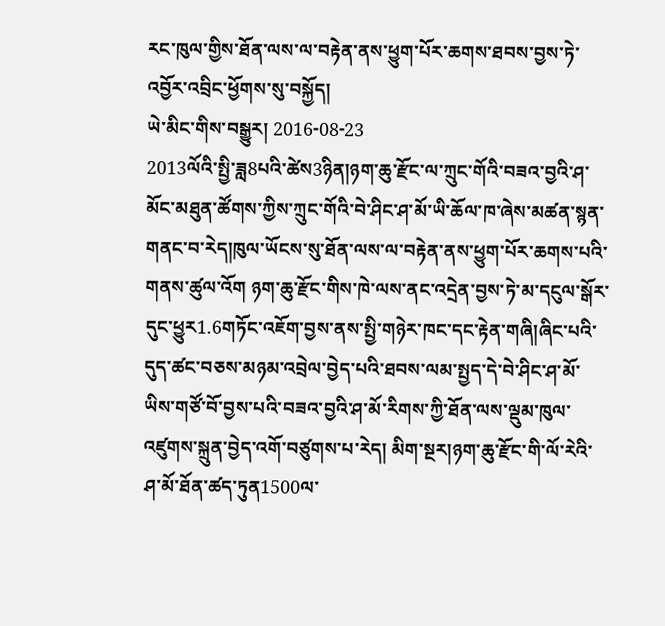རང་ཁུལ་གྱིས་ཐོན་ལས་ལ་བརྟེན་ནས་ཕྱུག་པོར་ཆགས་ཐབས་བྱས་ཏེ་འབྱོར་འབྲིང་ཕྱོགས་སུ་བསྐྱོད།
ཡེ་མིང་གིས་བསྒྱུར། 2016-08-23
2013ལོའི་སྤྱི་ཟླ8པའི་ཚེས3ཉིན།ཉག་ཆུ་རྫོང་ལ་ཀྲུང་གོའི་བཟའ་བྱའི་ཤ་མོང་མཐུན་ཚོགས་ཀྱིས་ཀྲུང་གོའི་བེ་ཤིང་ཤ་མོ་ཡི་ཆོལ་ཁ་ཞེས་མཚན་སྙན་གནང་བ་རེད།ཁུལ་ཡོངས་སུ་ཐོན་ལས་ལ་བརྟེན་ནས་ཕྱུག་པོར་ཆགས་པའི་གནས་ཚུལ་འོག ཉག་ཆུ་རྫོང་གིས་ཁེ་ལས་ནང་འདྲེན་བྱས་ཏེ་མ་དངུལ་སྒོར་དུང་ཕྱུར1.6གཏོང་འཇོག་བྱས་ནས་སྤྱི་གཉེར་ཁང་དང་རྟེན་གཞི།ཞིང་པའི་དུད་ཚང་བཅས་མཉམ་འབྲེལ་བྱེད་པའི་ཐབས་ལམ་སྤྱད་དེ་བེ་ཤིང་ཤ་མོ་ཡིས་གཙོ་བོ་བྱས་པའི་བཟའ་བྱའི་ཤ་མོ་རིགས་ཀྱི་ཐོན་ལས་ལྡུམ་ཁུལ་འཛུགས་སྐྲུན་བྱེད་འགོ་བཙུགས་པ་རེད། མིག་སྔར།ཉག་ཆུ་རྫོང་གི་ལོ་རེའི་ཤ་མོ་ཐོན་ཚད་ཏུན1500ལ་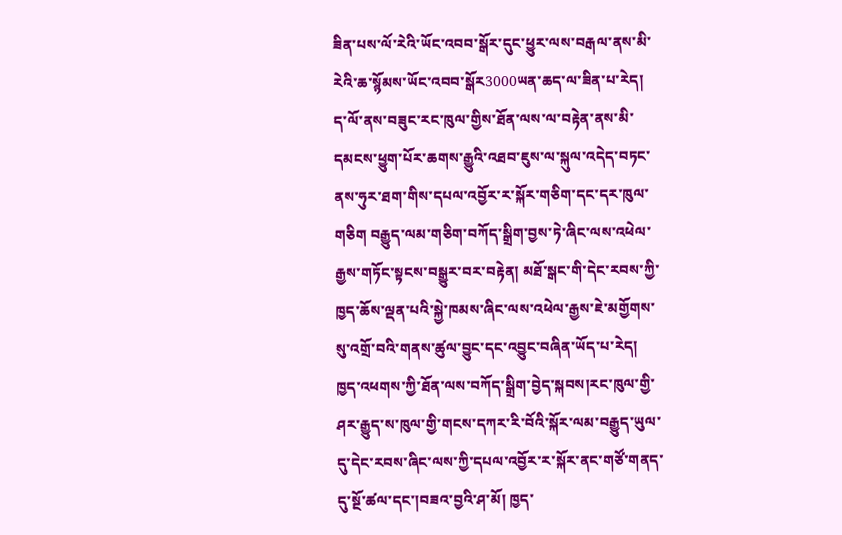ཟིན་པས་ལོ་རེའི་ཡོང་འབབ་སྒོར་དུང་ཕྱུར་ལས་བརྒལ་ནས་མི་རེའི་ཆ་སྙོམས་ཡོང་འབབ་སྒོར3000ཡན་ཆད་ལ་ཟིན་པ་རེད།
ད་ལོ་ནས་བཟུང་རང་ཁུལ་གྱིས་ཐོན་ལས་ལ་བརྟེན་ནས་མི་དམངས་ཕྱུག་པོར་ཆགས་རྒྱུའི་འཐབ་ཇུས་ལ་སྐུལ་འདེད་བཏང་ནས་ཧུར་ཐག་གིས་དཔལ་འབྱོར་ར་སྐོར་གཅིག་དང་དར་ཁུལ་གཅིག བརྒྱུད་ལམ་གཅིག་བཀོད་སྒྲིག་བྱས་ཏེ་ཞིང་ལས་འཕེལ་རྒྱས་གཏོང་སྟངས་བསྒྱུར་བར་བརྟེན། མཐོ་སྒང་གི་དེང་རབས་ཀྱི་ཁྱད་ཆོས་ལྡན་པའི་སྐྱེ་ཁམས་ཞིང་ལས་འཕེལ་རྒྱས་ཇེ་མགྱོགས་སུ་འགྲོ་བའི་གནས་ཚུལ་བྱུང་དང་འབྱུང་བཞིན་ཡོད་པ་རེད།
ཁྱད་འཕགས་ཀྱི་ཐོན་ལས་བཀོད་སྒྲིག་བྱེད་སྐབས།རང་ཁུལ་གྱི་ཤར་རྒྱུད་ས་ཁུལ་གྱི་གངས་དཀར་རི་བོའི་སྐོར་ལམ་བརྒྱུད་ཡུལ་དུ་དེང་རབས་ཞིང་ལས་ཀྱི་དཔལ་འབྱོར་ར་སྐོར་ནང་གཙོ་གནད་དུ་སྔོ་ཚལ་དང་།བཟའ་བྱའི་ཤ་མོ། ཁྱད་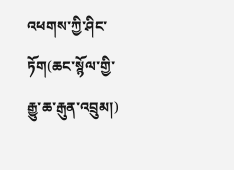འཕགས་ཀྱི་ཤིང་ཏོག(ཆང་སྙོལ་གྱི་རྒྱུ་ཆ་རྒུན་འབྲུམ།)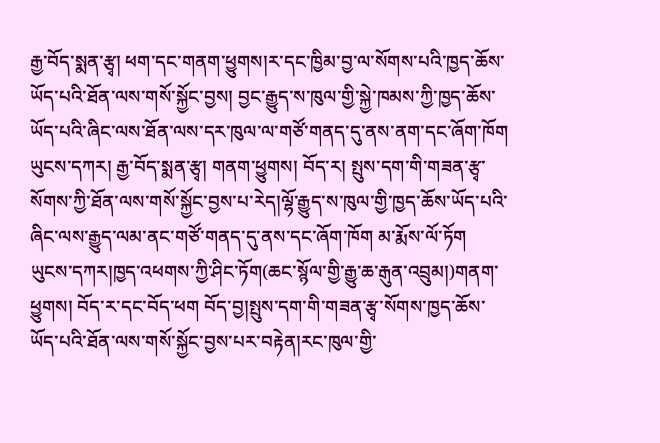རྒྱ་བོད་སྨན་རྩྭ། ཕག་དང་གནག་ཕྱུགས།ར་དང་ཁྱིམ་བྱ་ལ་སོགས་པའི་ཁྱད་ཆོས་ཡོད་པའི་ཐོན་ལས་གསོ་སྐྱོང་བྱས། བྱང་རྒྱུད་ས་ཁུལ་གྱི་སྐྱེ་ཁམས་ཀྱི་ཁྱད་ཆོས་ཡོད་པའི་ཞིང་ལས་ཐོན་ལས་དར་ཁུལ་ལ་གཙོ་གནད་དུ་ནས་ནག་དང་ཞོག་ཁོག ཡུངས་དཀར། རྒྱ་བོད་སྨན་རྩྭ། གནག་ཕྱུགས། བོད་ར། སྤུས་དག་གི་གཟན་རྩྭ་སོགས་ཀྱི་ཐོན་ལས་གསོ་སྐྱོང་བྱས་པ་རེད།ལྷོ་རྒྱུད་ས་ཁུལ་གྱི་ཁྱད་ཆོས་ཡོད་པའི་ཞིང་ལས་རྒྱུད་ལམ་ནང་གཙོ་གནད་དུ་ནས་དང་ཞོག་ཁོག མ་རྨོས་ལོ་ཏོག ཡུངས་དཀར།ཁྱད་འཕགས་ཀྱི་ཤིང་ཏོག(ཆང་སྙོལ་གྱི་རྒྱུ་ཆ་རྒུན་འབྲུམ།)གནག་ཕྱུགས། བོད་ར་དང་བོད་ཕག བོད་བྱ།སྤུས་དག་གི་གཟན་རྩྭ་སོགས་ཁྱད་ཆོས་ཡོད་པའི་ཐོན་ལས་གསོ་སྐྱོང་བྱས་པར་བརྟེན།རང་ཁུལ་གྱི་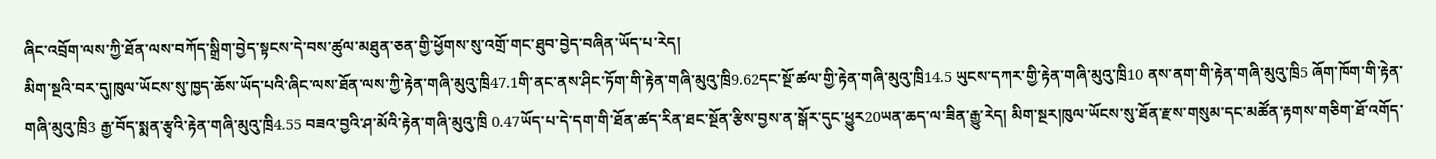ཞིང་འབྲོག་ལས་ཀྱི་ཐོན་ལས་བཀོད་སྒྲིག་བྱེད་སྟངས་དེ་བས་ཚུལ་མཐུན་ཅན་གྱི་ཕྱོགས་སུ་འགྲོ་གང་ཐུབ་བྱེད་བཞིན་ཡོད་པ་རེད།
མིག་སྔའི་བར་དུ།ཁུལ་ཡོངས་སུ་ཁྱད་ཆོས་ཡོད་པའི་ཞིང་ལས་ཐོན་ལས་ཀྱི་རྟེན་གཞི་མུའུ་ཁྲི47.1གི་ནང་ནས་ཤིང་ཏོག་གི་རྟེན་གཞི་མུའུ་ཁྲི9.62དང་སྔོ་ཚལ་གྱི་རྟེན་གཞི་མུའུ་ཁྲི14.5 ཡུངས་དཀར་གྱི་རྟེན་གཞི་མུའུ་ཁྲི10 ནས་ནག་གི་རྟེན་གཞི་མུའུ་ཁྲི5 ཞོག་ཁོག་གི་རྟེན་གཞི་མུའུ་ཁྲི3 རྒྱ་བོད་སྨན་རྩྭའི་རྟེན་གཞི་མུའུ་ཁྲི4.55 བཟའ་བྱའི་ཤ་མོའི་རྟེན་གཞི་མུའུ་ཁྲི 0.47ཡོད་པ་དེ་དག་གི་ཐོན་ཚད་རིན་ཐང་སྔོན་རྩིས་བྱས་ན་སྒོར་དུང་ཕྱུར20ཡན་ཆད་ལ་ཟིན་རྒྱུ་རེད། མིག་སྔར།ཁུལ་ཡོངས་སུ་ཐོན་རྫས་གསུམ་དང་མཚོན་རྟགས་གཅིག་ཐོ་འགོད་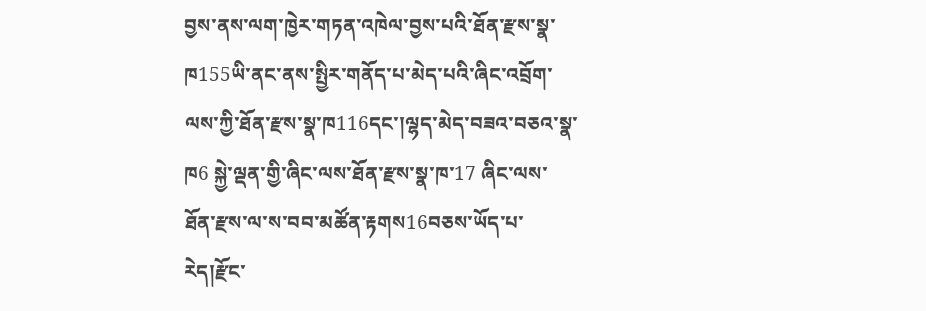བྱས་ནས་ལག་ཁྱེར་གཏན་འཁེལ་བྱས་པའི་ཐོན་རྫས་སྣ་ཁ155ཡི་ནང་ནས་སྤྱིར་གནོད་པ་མེད་པའི་ཞིང་འབྲོག་ལས་ཀྱི་ཐོན་རྫས་སྣ་ཁ116དང་།ལྷད་མེད་བཟའ་བཅའ་སྣ་ཁ6 སྐྱེ་ལྡན་གྱི་ཞིང་ལས་ཐོན་རྫས་སྣ་ཁ་17 ཞིང་ལས་ཐོན་རྫས་ལ་ས་བབ་མཚོན་རྟགས16བཅས་ཡོད་པ་རེད།རྫོང་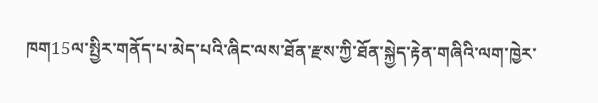ཁག15ལ་སྤྱིར་གནོད་པ་མེད་པའི་ཞིང་ལས་ཐོན་རྫས་ཀྱི་ཐོན་སྐྱེད་རྟེན་གཞིའི་ལག་ཁྱེར་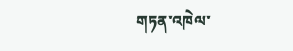གཏན་འཁེལ་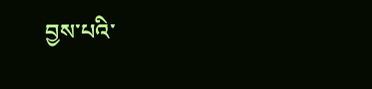བྱས་པའི་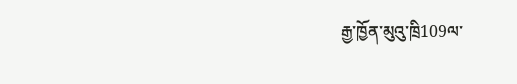རྒྱ་ཁྱོན་མུའུ་ཁྲི109ལ་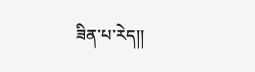ཟིན་པ་རེད།།